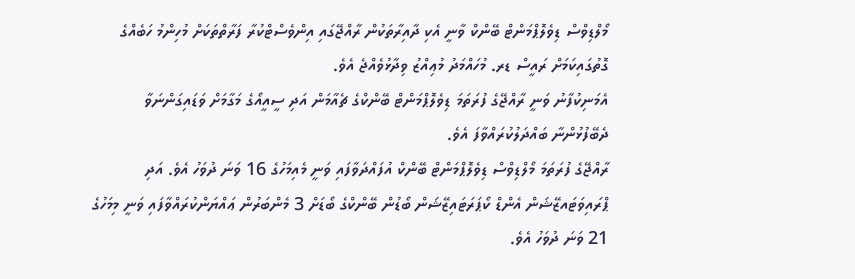މޯލްޑިވްސް ޑިވެލޮޕްމަންޓް ބޭންކް ވާނީ އެކި ދާއިރާތަކުން ރާއްޖޭގައި އިންވެސްޓްކުރާ ފަރާތްތަކަށް މުހިންމު ހަބެއްގެ ގޮތުގައިކަމަށް ރައީސް ޑރ. މުހައްމަދު މުޢިއްޒު ވިދާޅުވެއްޖެ އެވެ.
އެމަނިކުފާނު ވަނީ ރާއްޖޭގެ ފުރަތަމަ ޑިވެލޮޕްމަންޓް ބޭންކްގެ ޗެއާމަން އަދި ސީއީއޯގެ މަގާމަށް ވަޑައިގަންނަވާ ދެބޭފުޅުންނާ ބައްދަލުކުރައްވާފަ އެވެ.
ރާއްޖޭގެ ފުރަތަމަ މޯލްޑިވްސް ޑިވެލޮޕްމަންޓް ބޭންކް އުފައްދަވާފައި ވަނީ މެއިމަހުގެ 16 ވަނަ ދުވަހު އެވެ. އަދި ޕްރައިވަޓައޒޭޝަން އެންޑް ކޯޕަރަޓައިޒޭޝަން ބޯޑުން ބޭންކްގެ ބޯޑަށް 3 މެންބަރުން ޢައްޔަންކުރައްވާފައި ވަނީ މިމަހުގެ 21 ވަނަ ދުވަހު އެވެ.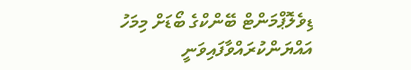ޑިވެލޮޕްމަންޓް ބޭންކްގެ ބޯޑަށް މިމަހު އައްޔަންކުރައްވާފައިވަނީ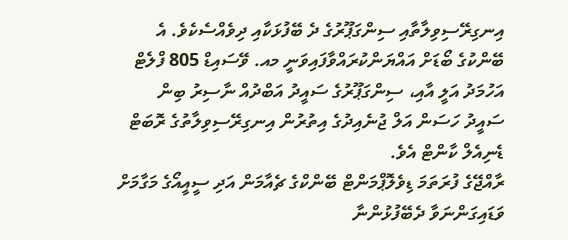އިނގިރޭސިވިލާތާއި ސިންގަޕޫރުގެ ދެ ބޭފުޅަކާއި ދިވެއްސެކެވެ. އެ ބޭންކުގެ ބޯޑަށް އައްޔަންކުރައްވާފައިވަނީ މއ. ވޭސައިޑް 805 ފްލެޓް އަހުމަދު އަލީ އާއި، ސިންގަޕޫރުގެ ސައީދު އަބްދުއް ނާސިރު ބިން ސައީދު ހަސަން އަލް ޖުނެއިދުގެ އިތުރުން އިނގިރޭސިވިލާތުގެ ރޮބަޓް ޑެނިއެލް ކާންޓް އެވެ.
ރާއްޖޭގެ ފުރަތަމަ ޑިވެލޮޕްމަންޓް ބޭންކްގެ ޗެއާމަން އަދި ސީއީއޯގެ މަގާމަށް ވަޑައިގަންނަވާ ދެބޭފުޅުންނާ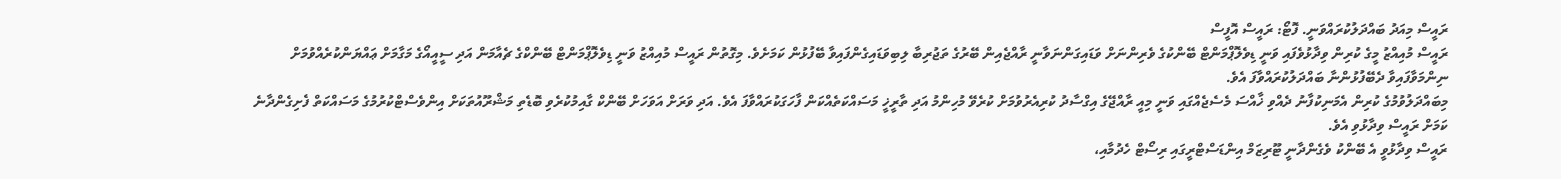ރައީސް މިއަދު ބައްދަލުކުރައްވަނީ. ފޮޓޯ: ރައީސް އޮފީސް
ރައީސް މުއިއްޒު މީގެ ކުރިން ވިދާޅުވެފައި ވަނީ ޑިވެލޮޕްމަންޓް ބޭންކުގެ ވެރިންނަށް ވަޑައިގަންނަވާނީ ރާއްޖެއިން ބޭރުގެ ތަޖުރިބާ ލިބިވަޑައިގެންފައިވާ ބޭފުޅުން ކަމަށެވެ. މިގޮތުން ރައީސް މުއިއްޒު ވަނީ ޑިވެލޮޕްމަންޓް ބޭންކްގެ ޗެއާމަން އަދި ސީއީއޯގެ މަގާމަށް ޢައްޔަންކުރެއްވުމަށް ނިންމަވާފައިވާ ދެބޭފުޅުންނާ ބައްދަލުކުރައްވާފަ އެވެ.
މިބައްދަލުވުމުގެ ކުރިން އެމަނިކުފާނު ދެއްވި ޚާއްސަ މެސެޖެއްގައި ވަނީ މިއީ ރާއްޖޭގެ އިގްސާދު ކުރިއެރުވުމަށް ކުރެވޭ މުހިންމު އަދި ތާރީޚީ މަސައްކަތެއްކަން ފާހަގަކުރައްވާފަ އެވެ. އަދި ވަރަށް އަވަހަށް ބޭންކް ގާއިމުކުރެވި ބޮޑެތި މަޝްރޫއުތަކަށް އިންވެސްޓްކުރުމުގެ މަސައްކަތް ފެށިގެންދާނެ ކަމަށް ރައީސް ވިދާޅުވި އެވެ.
ރައީސް ވިދާޅުވީ އެ ބޭންކު ވެގެންދާނީ ޓޫރިޒަމް އިންޑަސްޓްރީގައި ރިސޯޓް ހެދުމާއި،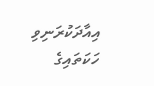އިއާދަކުރަނިވި ހަކަތައިގެ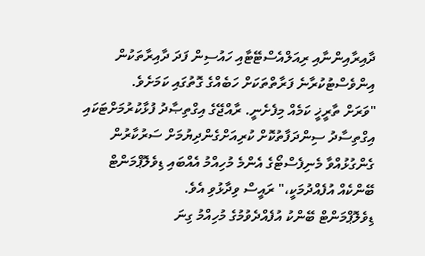ދާއިރާއިންނާއި ރިއަލްއެސްޓޭޓާއި ހައުސިން ފަދަ ދާއިރާތަކުން އިންވެސްޓުކުރާނެ ފަރާތްތަކަށް ހަބެއްގެ ގޮތުގައި ކަމަށެވެ.
"ވަރަށް ތާރީޚީ ކަމެއް މިފެށެނީ. ރާއްޖޭގެ އިގްތިޞާދު ފުޅާކުރުމަށްޓަކައި އިގްތިސާދު ސިންދަފާތުކޮށް ކުރިއަށްގެންދިޔުމަށް ސަރުކާރުން ގެންގުޅުއްވާ މެނިފެސްޓޯގެ އެންމެ މުހިއްމު އެއްބައި ޑިވެލޮޕްމަންޓް ބޭންކެއް އުފެއްދުމަކީ،" ރައީސް ވިދާޅުވި އެވެ.
ޑިވެލޮޕްމަންޓް ބޭންކު އުފެއްދެވުމުގެ މުހިއްމު ގިނަ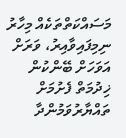މަސައްކަތްތަކެއް މިހާރު ނިމިފައިވާއިރު، ވަރަށް އަވަހަށް ބޭންކުން ޚިދުމަތް ފެށުމަށް ތައްޔާރުވަމުންދާ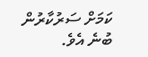ކަމަށް ސަރުކާރުން ބުނެ އެވެ.